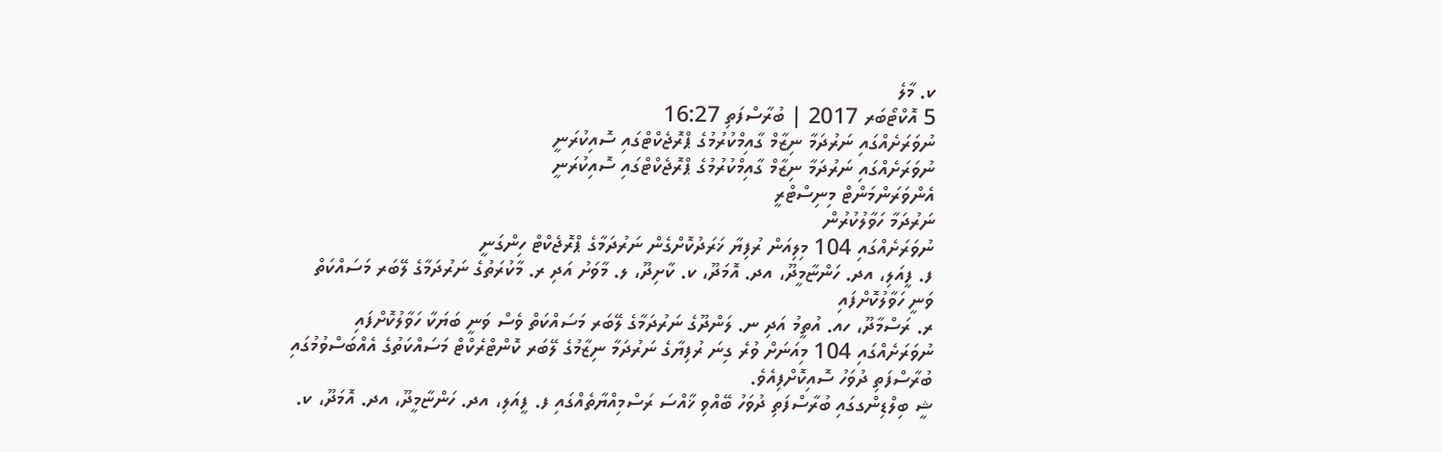ކ. މާލެ
5 އޮކްޓޯބަރ 2017 | ބުރާސްފަތި 16:27
ނުވަރަށެއްގައި ނަރުދަމާ ނިޒާމް ގާއިމްކުރުމުގެ ޕްރޮޖެކްޓްގައި ސޮއިކުރަނީ
ނުވަރަށެއްގައި ނަރުދަމާ ނިޒާމް ގާއިމްކުރުމުގެ ޕްރޮޖެކްޓްގައި ސޮއިކުރަނީ
އެންވަރަންމަންޓް މިނިސްޓްރީ
ނަރުދަމާ ހަވާލުކުރުން
ނުވަރަށެއްގައި 104 މިލިއަން ރުފިޔާ ޚަރަދުކޮށްގެން ނަރުދަމާގެ ޕްރޮޖެކްޓް ހިންގަނީ
ފ. ފީއަލި، އދ. ހަންޏާމީދޫ، އދ. އޮމަދޫ، ކ. ކާށިދޫ، ލ. މާވަށު އަދި ރ. މާކުރަތުގެ ނަރުދަމާގެ ލޭބަރ މަސައްކަތް ވަނީ ހަވާލުކޮށްފައި
ރ. ރަސްމާދޫ، ހއ. އުތީމު އަދި ނ. ލަންދޫގެ ނަރުދަމާގެ ލޭބަރ މަސައްކަތް ވެސް ވަނީ ބަޔަކާ ހަވާލުކޮށްފައި
ނުވަރަށެއްގައި 104 މިއަނަށް ވުރެ ގިނަ ރުފިޔާގެ ނަރުދަމާ ނިޒާމުގެ ލޭބަރ ކޮންޓްރެކްޓް މަސައްކަތުގެ އެއްބަސްވުމުގައި ބުރާސްފަތި ދުވަހު ސޮއިކޮށްފިއެވެ.
ޝީ ބިލްޑިންގގައި ބުރާސްފަތި ދުވަހު ބޭއްވި ޚާއްސަ ރަސްމިއްޔާތެއްގައި ފ. ފީއަލި، އދ. ހަންޏާމީދޫ، އދ. އޮމަދޫ، ކ.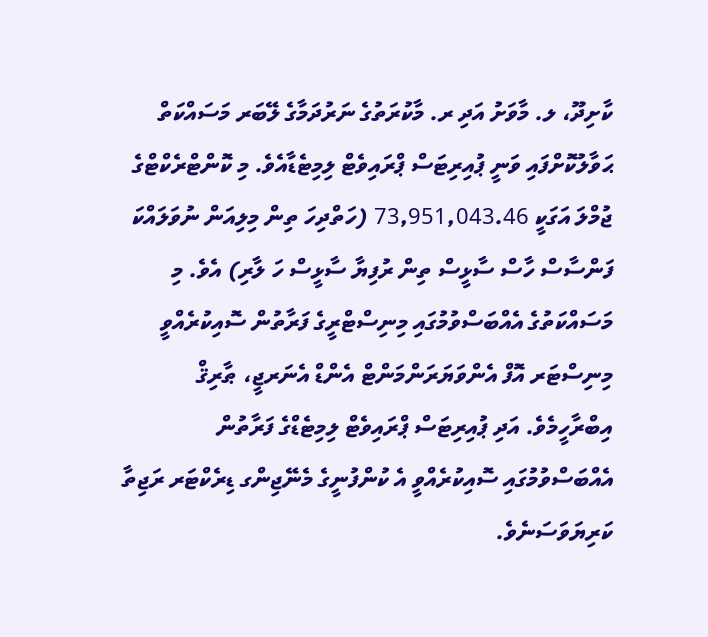ކާށިދޫ، ލ. މާވަށު އަދި ރ. މާކުރަތުގެ ނަރުދަމާގެ ލޭބަރ މަސައްކަތް ޙަވާލުކޮށްފައި ވަނީ ޕުއިރިޓަސް ޕްރައިވެޓް ލިމިޓެޑާއެވެ. މި ކޮންޓްރެކްޓްގެ ޖުމްލަ އަގަކީ 73,951,043.46 (ހަތްދިހަ ތިން މިލިއަން ނުވަލައްކަ ފަންސާސް ހާސް ސާޅީސް ތިން ރުފިޔާ ސާޅީސް ހަ ލާރި) އެވެ. މި މަސައްކަތުގެ އެއްބަސްވުމުގައި މިނިސްޓްރީގެ ފަރާތުން ސޮއިކުރެއްވީ މިނިސްޓަރ އޮފް އެންވަޔަރަންމަންޓް އެންޑް އެނަރޖީ، ޠާރިޤް އިބްރާހީމެވެ. އަދި ޕުއިރިޓަސް ޕްރައިވެޓް ލިމިޓެޑްގެ ފަރާތުން އެއްބަސްވުމުގައި ސޮއިކުރެއްވީ އެ ކުންފުނީގެ މެނޭޖިންގ ޑިރެކްޓަރ ރަޖިތާ ކަރިޔަވަސަނެވެ.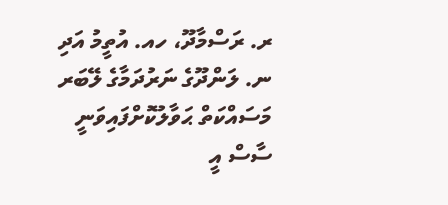ރ. ރަސްމާދޫ، ހއ. އުތީމު އަދި ނ. ލަންދޫގެ ނަރުދަމާގެ ލޭބަރ މަސައްކަތް ޙަވާލުކޮށްފައިވަނީ ސާސް އީ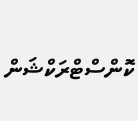ކޮންސްޓްރަކްޝަން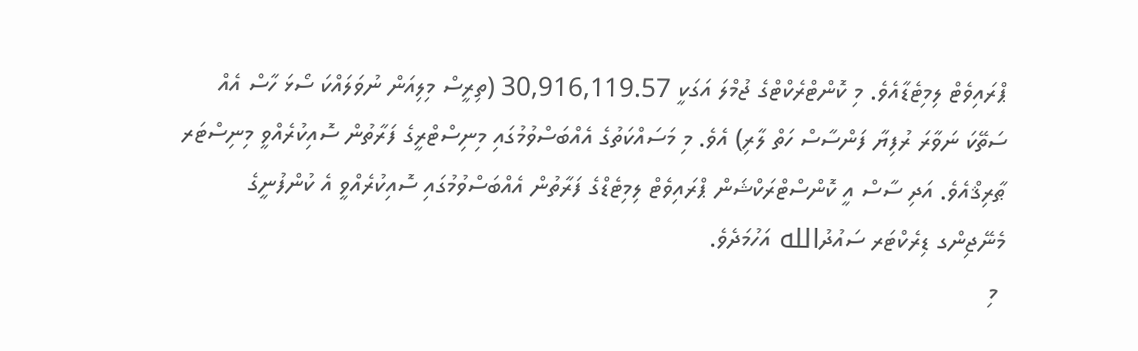ޕްރައިވެޓް ލިމިޓެޑާއެވެ. މި ކޮންޓްރެކްޓްގެ ޖުމްލަ އަގަކީ 30,916,119.57 (ތިރީސް މިލިއަން ނުވަލައްކަ ސޯޅަ ހާސް އެއް ސަތޭކަ ނަވާރަ ރުފިޔާ ފަންސާސް ހަތް ލާރި) އެވެ. މި މަސައްކަތުގެ އެއްބަސްވުމުގައި މިނިސްޓްރީގެ ފަރާތުން ސޮއިކުރެއްވީ މިނިސްޓަރ ޠާރިޤްއެވެ. އަދި ސާސް އީ ކޮންސްޓްރަކްޝަން ޕްރައިވެޓް ލިމިޓެޑްގެ ފަރާތުން އެއްބަސްވުމުގައި ސޮއިކުރެއްވީ އެ ކުންފުނީގެ މެނޭޖިންގ ޑިރެކްޓަރ ސައުދުالله އަހުމަދެވެ.
 މި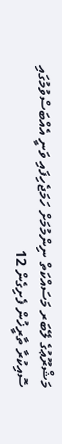މަޝްރޫޢުގެ ލޭބަރ މަސައްކަތް ނިންމުމަށް ހަމަޖެހިފައި ވަނީ އެއްބަސްވުމުގައި ސޮއިކުރާ ތާރީޚުން ފެށިގެން 12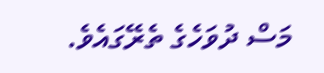މަސް ދުވަހެގެ ތެރޭގައެވެ.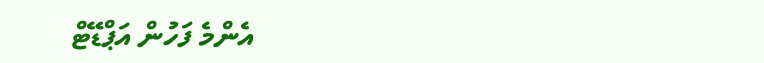އެންމެ ފަހުން އަޕްޑޭޓް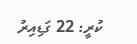ކުރީ: 22 ގަޑިއިރު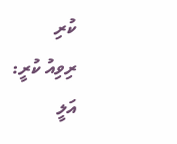ކުރި
ރިވިއު ކުރީ: އަލީ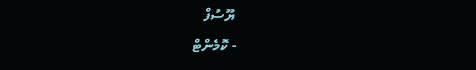ޔޫސުފް
- ކޮމެންޓް